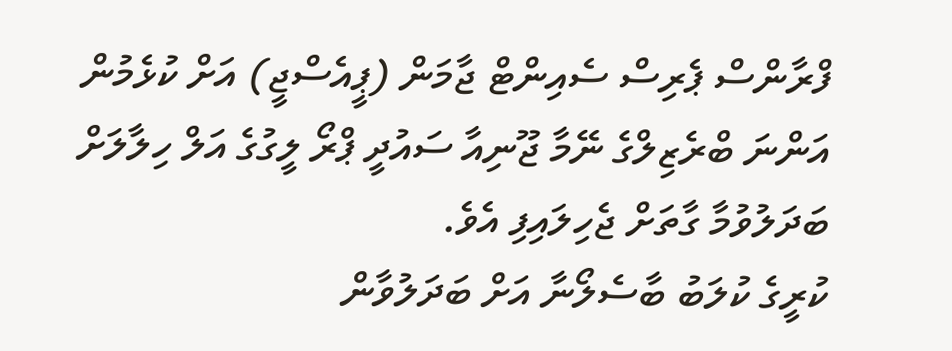ފްރާންސް ޕެރިސް ސެއިންޓް ޖާމަން (ޕީއެސްޖީ) އަށް ކުޅެމުން އަންނަ ބްރެޒިލްގެ ނޭމާ ޖޫނިއާ ސައުދީ ޕްރޯ ލީގުގެ އަލް ހިލާލަށް ބަދަލުވުމާ ގާތަށް ޖެހިލައިފި އެވެ.
ކުރީގެ ކުލަބު ބާސެލޯނާ އަށް ބަދަލުވާން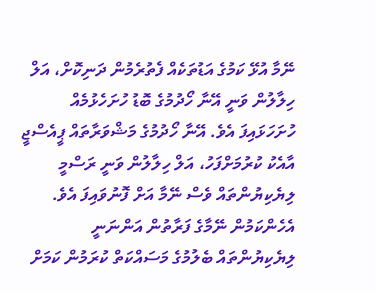ނޭމާ އުޅޭ ކަމުގެ އަޑުތަކެއް ފެތުރެމުން ދަނިކޮށް، އަލް ހިލާލުން ވަނީ އޭނާ ހޯދުމުގެ ބޮޑު ހުށަހެޅުމެއް ހުށަހަޅައިފަ އެވެ. އޭނާ ހޯދުމުގެ މަޝްވަރާތައް ޕީއެސްޖީ އާއެކު ކުރުމަށްފަހު، އަލް ހިލާލުން ވަނީ ރަސްމީ ލިޔެކިޔުންތައް ވެސް ނޭމާ އަށް ފޮނުވައިފަ އެވެ. އެހެންކަމުން ނޭމާގެ ފަރާތުން އަންނަނީ ލިޔެކިޔުންތައް ބެލުމުގެ މަސައްކަތް ކުރަމުން ކަމަށް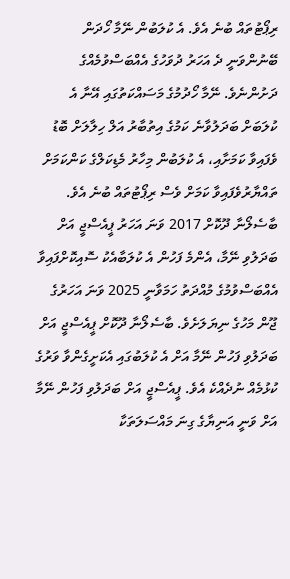ރިޕޯޓުތައް ބުނެ އެވެ. އެ ކުލަބުން ނޭމާ ހޯދަން ބޭނުންވަނީ ދެ އަހަރު ދުވަހުގެ އެއްބަސްވުމެއްގެ ދަށުންނެވެ. ނޭމާ ހޯދުމުގެ މަސައްކަތުގައި އޭނާ އެ ކުލަބަށް ބަދަލުވާނެ ކަމުގެ އިތުބާރު އަލް ހިލާލަށް ބޮޑު ވެފައިވާ ކަމަށާއި، އެ ކުލަބުން މިހާރު މެޑިކަލްގެ ކަންކަމަށް ތައްޔާރުވެފައިވާ ކަމަށް ވެސް ރިޕޯޓުތައް ބުނެ އެވެ.
ބާސެލޯނާ ދޫކޮށް 2017 ވަނަ އަހަރު ޕީއެސްޖީ އަށް ބަދަލުވި ނޭމާ، އެންމެ ފަހުން އެ ކުލަބާއެކު ސޮއިކޮށްފައިވާ އެއްބަސްވުމުގެ މުއްދަތު ހަމަވާނީ 2025 ވަނަ އަހަރުގެ ޖޫން މަހުގެ ނިޔަލަށެވެ. ބާސެލޯނާ ދޫކޮށް ޕީއެސްޖީ އަށް ބަދަލުވި ފަހުން ނޭމާ އަށް އެ ކުލަބުގައި އެކަށީގެންވާ ވަރުގެ ކުޅުމެއް ނުދެއްކެ އެވެ. ޕީއެސްޖީ އަށް ބަދަލުވި ފަހުން ނޭމާ އަށް ވަނީ އަނިޔާގެ ގިނަ މައްސަލަތަކާ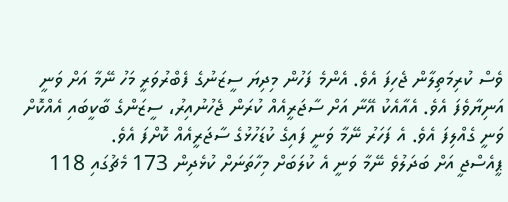ވެސް ކުރިމަތިލާން ޖެހިފަ އެވެ. އެންމެ ފަހުން މިދިޔަ ސީޒަނުގެ ފެބްރުވަރީ މަހު ނޭމާ އަށް ވަނީ އަނިޔާވެފަ އެވެ. އެއާއެކު އޭނާ އަށް ސާޖަރީއެއް ކުރަން ޖެހުނުއިރު، ސީޒަންގެ ބާކީބައި އެއްކޮށް ވަނީ ގެއްލިފަ އެވެ. އެ ފަހަރު ނޭމާ ވަނީ ފައިގެ ކުޑަހުޅުގެ ސާޖަރީއެއް ކޮށްފަ އެވެ.
ޕީއެސްޖީ އަށް ބަދަލުވެ ނޭމާ ވަނީ އެ ކުލަބަށް މިހާތަނަށް ކުޅެދިން 173 މެޗުގައި 118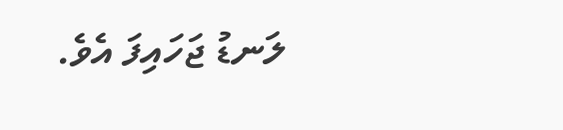ލަނޑު ޖަހައިފަ އެވެ.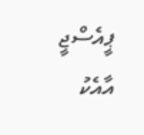ޕީއެސްޖީ އާއެކު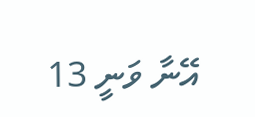އޭނާ ވަނީ 13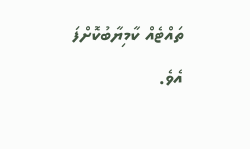ތައްޓެއް ކާމިޔާބުކޮށްފަ އެވެ.